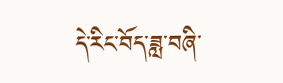དེ་རིང་བོད་ཟླ་བཞི་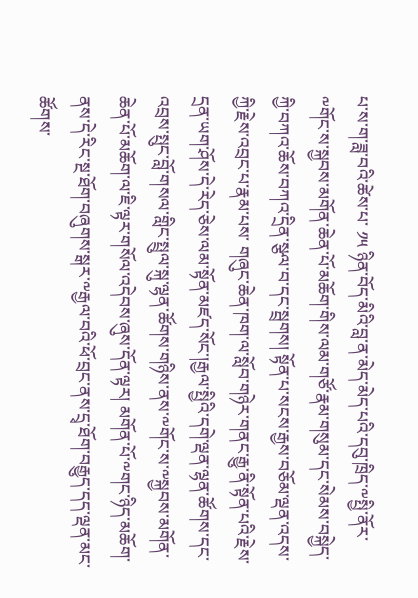པ་ས་ག་ཟླ་བའི་ཚེས་པ་ ༡༥ ཉིན་བོད་མིའི་བླ་ན་མེད་མེད་པའི་དབུ་ཁྲིད་༸སྤྱི་ནོར་༸གོང་ས་སྐྱབས་མགོན་ཆེན་པོ་མཆོག་གིས་ལམ་གཙོ་རྣམ་གསུམ་དང་སེམས་བསྐྱེད་ཀྱི་བཀའ་ཆོས་བཀའ་དྲིན་སྩལ་བ་དང་སྦྲགས། སྟོན་པ་སངས་རྒྱས་བཅོམ་ལྡན་འདས་ཀྱི་རྗེས་འབྲང་པ་རྣམ་པས་ གཞུང་ཆེན་ཁག་ལ་སློབ་གཉེར་གནང་རྒྱུ་ནི་སྟོན་པའི་རྗེས་དྲན་ཡག་ཤོས་དེ་རེད་ཅེས་ལམ་སྟོན་མཛད་སོང་།རྒྱལ་སྤྱིའི་དགེ་ལྡན་ལྷན་ཚོགས་དང་འབྲས་སྤུང་བློ་གསལ་གླིང་སྤྲུལ་སྐུ་ལྷན་ཚོགས་གཉིས་ནས་༸གོང་ས་༸སྐྱབས་མགོན་ཆེན་པོ་མཆོག་ལ་ཇི་ལྟར་གསོལ་འདེབས་ཞུས་དོན་ལྟར། མགོན་པོ་༸གང་ཉིད་མཆོག་ནས་དེ་རིང་སྔ་ཐོག་བཞུགས་སྒར་༸རྒྱལ་བའི་ཕོ་བྲང་ནས་དྲྭ་ཐོག་བརྒྱུད་དད་ལྡན་མང་ཚོགས་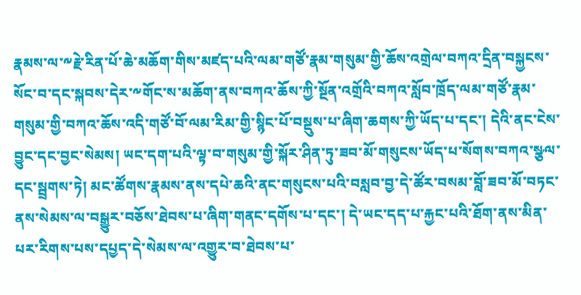རྣམས་ལ་༸རྗེ་རིན་པོ་ཆེ་མཆོག་གིས་མཛད་པའི་ལམ་གཙོ་རྣམ་གསུམ་གྱི་ཆོས་འགྲེལ་བཀའ་དྲིན་བསྐྱངས་སོང་བ་དང་སྐབས་དེར་༸གོང་ས་མཆོག་ནས་བཀའ་ཆོས་ཀྱི་སྔོན་འགྲོའི་བཀའ་སློབ་ཁྲོད་ལམ་གཙོ་རྣམ་གསུམ་གྱི་བཀའ་ཆོས་འདི་གཙོ་བོ་ལམ་རིམ་གྱི་སྙིང་པོ་བསྡུས་པ་ཞིག་ཆགས་ཀྱི་ཡོད་པ་དང་། དེའི་ནང་ངེས་བྱུང་དང་བྱང་སེམས། ཡང་དག་པའི་ལྟ་བ་གསུམ་གྱི་སྐོར་ཤིན་ཏུ་ཟབ་མོ་གསུངས་ཡོད་པ་སོགས་བཀའ་སྩལ་དང་སྦྲགས་ཏེ། མང་ཚོགས་རྣམས་ནས་དཔེ་ཆའི་ནང་གསུངས་པའི་བསླབ་བྱ་དེ་ཚོར་བསམ་བློ་ཟབ་མོ་བཏང་ནས་སེམས་ལ་བསྒྱུར་བཅོས་ཐེབས་པ་ཞིག་གནང་དགོས་པ་དང་། དེ་ཡང་དད་པ་རྐྱང་པའི་ཐོག་ནས་མིན་པར་རིགས་པས་དཔྱད་དེ་སེམས་ལ་འགྱུར་བ་ཐེབས་པ་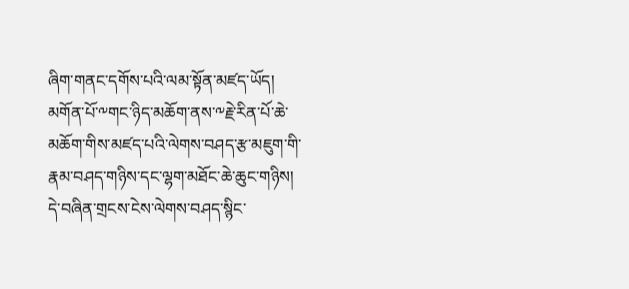ཞིག་གནང་དགོས་པའི་ལམ་སྟོན་མཛད་ཡོད། མགོན་པོ་༸གང་ཉིད་མཆོག་ནས་༸རྗེ་རིན་པོ་ཆེ་མཆོག་གིས་མཛད་པའི་ལེགས་བཤད་རྩ་མཇུག་གི་རྣམ་བཤད་གཉིས་དང་ལྷག་མཐོང་ཆེ་ཆུང་གཉིས། དེ་བཞིན་གྲངས་ངེས་ལེགས་བཤད་སྙིང་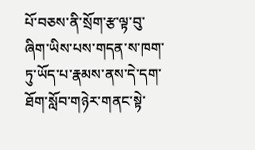པོ་བཅས་ནི་སྲོག་རྩ་ལྟ་བུ་ཞིག་ཡིས་པས་གདན་ས་ཁག་ཏུ་ཡོད་པ་རྣམས་ནས་དེ་དག་ཐོག་སློབ་གཉེར་གནང་སྟེ་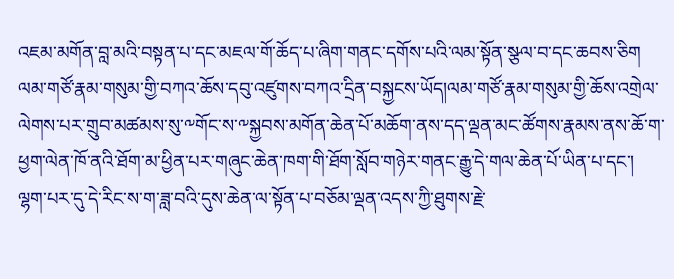འཇམ་མགོན་བླ་མའི་བསྟན་པ་དང་མཇལ་གོ་ཆོད་པ་ཞིག་གནང་དགོས་པའི་ལམ་སྟོན་སྩལ་བ་དང་ཆབས་ཅིག ལམ་གཙོ་རྣམ་གསུམ་གྱི་བཀའ་ཆོས་དབུ་འཛུགས་བཀའ་དྲིན་བསྐྱངས་ཡོད།ལམ་གཙོ་རྣམ་གསུམ་གྱི་ཆོས་འགྲེལ་ལེགས་པར་གྲུབ་མཚམས་སུ་༸གོང་ས་༸སྐྱབས་མགོན་ཆེན་པོ་མཆོག་ནས་དད་ལྡན་མང་ཚོགས་རྣམས་ནས་ཆོ་ག་ཕྱག་ལེན་ཁོ་ནའི་ཐོག་མ་ཕྱིན་པར་གཞུང་ཆེན་ཁག་གི་ཐོག་སློབ་གཉེར་གནང་རྒྱུ་དེ་གལ་ཆེན་པོ་ཡིན་པ་དང་། ལྷག་པར་དུ་དེ་རིང་ས་ག་ཟླ་བའི་དུས་ཆེན་ལ་སྟོན་པ་བཅོམ་ལྡན་འདས་ཀྱི་ཐུགས་རྗེ་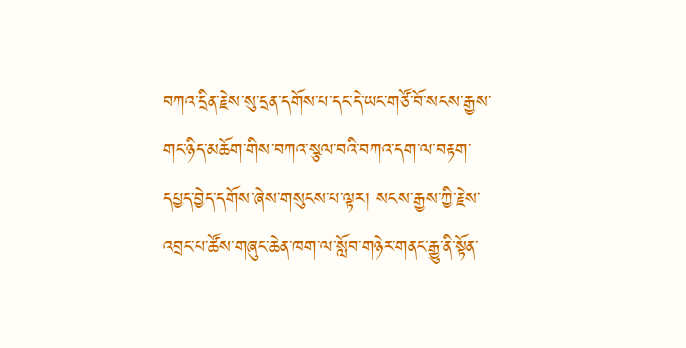བཀའ་དྲིན་རྗེས་སུ་དྲན་དགོས་པ་དང་དེ་ཡང་གཙོ་བོ་སངས་རྒྱས་གང་ཉིད་མཆོག་གིས་བཀའ་སྩལ་བའི་བཀའ་དག་ལ་བརྟག་དཔྱད་བྱེད་དགོས་ཞེས་གསུངས་པ་ལྟར། སངས་རྒྱས་ཀྱི་རྗེས་འབྲང་པ་ཚོས་གཞུང་ཆེན་ཁག་ལ་སློབ་གཉེར་གནང་རྒྱུ་ནི་སྟོན་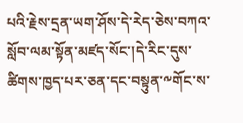པའི་རྗེས་དྲན་ཡག་ཤོས་དེ་རེད་ཅེས་བཀའ་སློབ་ལམ་སྟོན་མཛད་སོང་།དེ་རིང་དུས་ཚིགས་ཁྱད་པར་ཅན་དང་བསྟུན་༸གོང་ས་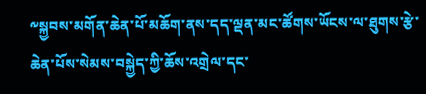༸སྐྱབས་མགོན་ཆེན་པོ་མཆོག་ནས་དད་ལྡན་མང་ཚོགས་ཡོངས་ལ་ཐུགས་རྩེ་ཆེན་པོས་སེམས་བསྐྱེད་ཀྱི་ཆོས་འགྲེལ་དང་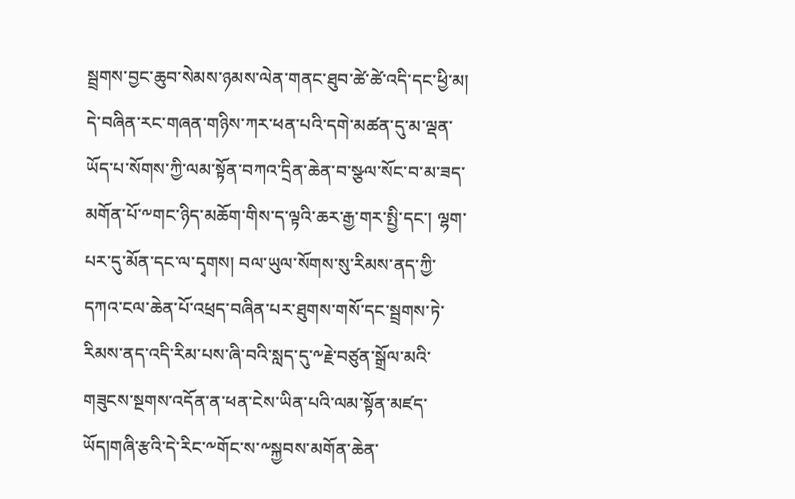སྦྲགས་བྱང་ཆུབ་སེམས་ཉམས་ལེན་གནང་ཐུབ་ཚེ་ཚེ་འདི་དང་ཕྱི་མ། དེ་བཞིན་རང་གཞན་གཉིས་ཀར་ཕན་པའི་དགེ་མཚན་དུ་མ་ལྡན་ཡོད་པ་སོགས་ཀྱི་ལམ་སྟོན་བཀའ་དྲིན་ཆེན་བ་སྩལ་སོང་བ་མ་ཟད་མགོན་པོ་༸གང་ཉིད་མཆོག་གིས་ད་ལྟའི་ཆར་རྒྱ་གར་སྤྱི་དང་། ལྷག་པར་དུ་མོན་དང་ལ་དྭགས། བལ་ཡུལ་སོགས་སུ་རིམས་ནད་ཀྱི་དཀའ་ངལ་ཆེན་པོ་འཕྲད་བཞིན་པར་ཐུགས་གསོ་དང་སྦྲགས་ཏེ་རིམས་ནད་འདི་རིམ་པས་ཞི་བའི་སླད་དུ་༸རྗེ་བཙུན་སྒྲོལ་མའི་གཟུངས་སྔགས་འདོན་ན་ཕན་ངེས་ཡིན་པའི་ལམ་སྟོན་མཛད་ཡོད།གཞི་རྩའི་དེ་རིང་༸གོང་ས་༸སྐྱབས་མགོན་ཆེན་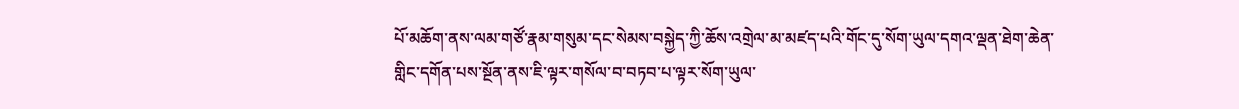པོ་མཆོག་ནས་ལམ་གཙོ་རྣམ་གསུམ་དང་སེམས་བསྐྱེད་ཀྱི་ཆོས་འགྲེལ་མ་མཛད་པའི་གོང་དུ་སོག་ཡུལ་དགའ་ལྡན་ཐེག་ཆེན་གླིང་དགོན་པས་སྔོན་ནས་ཇི་ལྟར་གསོལ་བ་བཏབ་པ་ལྟར་སོག་ཡུལ་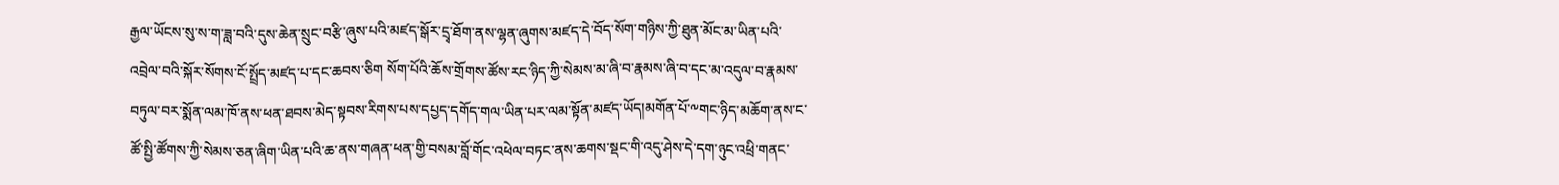རྒྱལ་ཡོངས་སུ་ས་ག་ཟླ་བའི་དུས་ཆེན་སྲུང་བརྩི་ཞུས་པའི་མཛད་སྒོར་དྲྭ་ཐོག་ནས་ལྷན་ཞུགས་མཛད་དེ་བོད་སོག་གཉིས་ཀྱི་ཐུན་མོང་མ་ཡིན་པའི་འབྲེལ་བའི་སྐོར་སོགས་ངོ་སྤྲོད་མཛད་པ་དང་ཆབས་ཅིག སོག་པོའི་ཆོས་གྲོགས་ཚོས་རང་ཉིད་ཀྱི་སེམས་མ་ཞི་བ་རྣམས་ཞི་བ་དང་མ་འདུལ་བ་རྣམས་བཏུལ་བར་སྨོན་ལམ་ཁོ་ནས་ཕན་ཐབས་མེད་སྟབས་རིགས་པས་དཔྱད་དགོད་གལ་ཡིན་པར་ལམ་སྟོན་མཛད་ཡོད།མགོན་པོ་༸གང་ཉིད་མཆོག་ནས་ང་ཚོ་སྤྱི་ཚོགས་ཀྱི་སེམས་ཅན་ཞིག་ཡིན་པའི་ཆ་ནས་གཞན་ཕན་གྱི་བསམ་བློ་གོང་འཕེལ་བཏང་ནས་ཆགས་སྡང་གི་འདུ་ཤེས་དེ་དག་ཉུང་འཕྲི་གནང་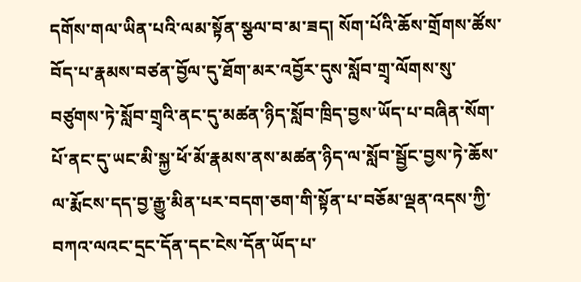དགོས་གལ་ཡིན་པའི་ལམ་སྟོན་སྩལ་བ་མ་ཟད། སོག་པོའི་ཆོས་གྲོགས་ཚོས་བོད་པ་རྣམས་བཙན་བྱོལ་དུ་ཐོག་མར་འབྱོར་དུས་སློབ་གྲྭ་ལོགས་སུ་བཙུགས་ཏེ་སློབ་གྲྭའི་ནང་དུ་མཚན་ཉིད་སློབ་ཁྲིད་བྱས་ཡོད་པ་བཞིན་སོག་པོ་ནང་དུ་ཡང་མི་སྐྱ་ཕོ་མོ་རྣམས་ནས་མཚན་ཉིད་ལ་སློབ་སྦྱོང་བྱས་ཏེ་ཆོས་ལ་རྨོངས་དད་བྱ་རྒྱུ་མིན་པར་བདག་ཅག་གི་སྟོན་པ་བཅོམ་ལྡན་འདས་ཀྱི་བཀའ་ལའང་དྲང་དོན་དང་ངེས་དོན་ཡོད་པ་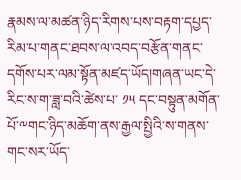རྣམས་ལ་མཚན་ཉིད་རིགས་པས་བརྟག་དཔྱད་རིམ་པ་གནང་ཐབས་ལ་འབད་བརྩོན་གནང་དགོས་པར་ལམ་སྟོན་མཛད་ཡོད།གཞན་ཡང་དེ་རིང་ས་ག་ཟླ་བའི་ཚེས་པ་ ༡༥ དང་བསྟུན་མགོན་པོ་༸གང་ཉིད་མཆོག་ནས་རྒྱལ་སྤྱིའི་ས་གནས་གང་སར་ཡོད་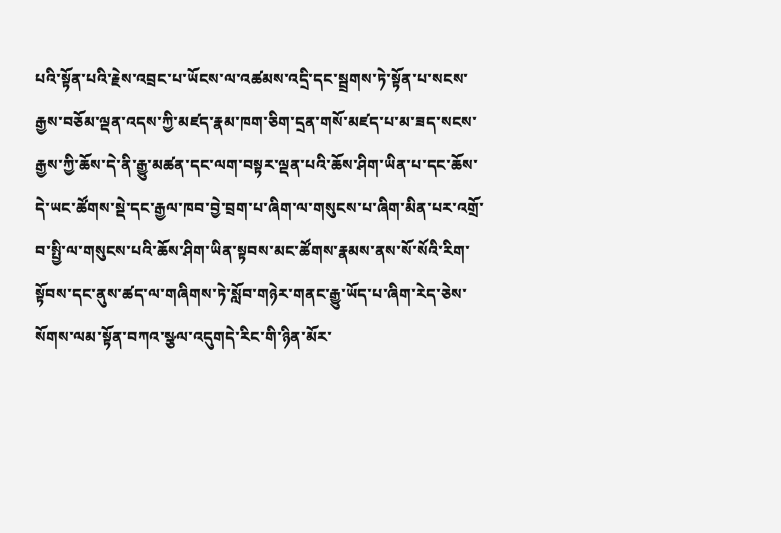པའི་སྟོན་པའི་རྗེས་འབྲང་པ་ཡོངས་ལ་འཚམས་འདྲི་དང་སྦྲགས་ཏེ་སྟོན་པ་སངས་རྒྱས་བཅོམ་ལྡན་འདས་ཀྱི་མཛད་རྣམ་ཁག་ཅིག་དྲན་གསོ་མཛད་པ་མ་ཟད་སངས་རྒྱས་ཀྱི་ཆོས་དེ་ནི་རྒྱུ་མཚན་དང་ལག་བསྟར་ལྡན་པའི་ཆོས་ཤིག་ཡིན་པ་དང་ཆོས་དེ་ཡང་ཚོགས་སྡེ་དང་རྒྱལ་ཁབ་བྱེ་བྲག་པ་ཞིག་ལ་གསུངས་པ་ཞིག་མིན་པར་འགྲོ་བ་སྤྱི་ལ་གསུངས་པའི་ཆོས་ཤིག་ཡིན་སྟབས་མང་ཚོགས་རྣམས་ནས་སོ་སོའི་རིག་སྟོབས་དང་ནུས་ཚད་ལ་གཞིགས་ཏེ་སློབ་གཉེར་གནང་རྒྱུ་ཡོད་པ་ཞིག་རེད་ཅེས་སོགས་ལམ་སྟོན་བཀའ་སྩལ་འདུགདེ་རིང་གི་ཉིན་མོར་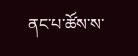ནང་པ་ཚོས་ས་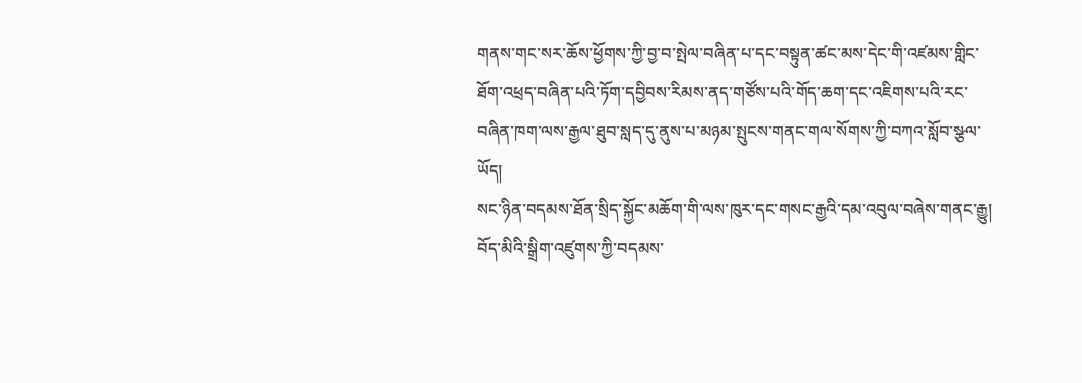གནས་གང་སར་ཆོས་ཕྱོགས་ཀྱི་བྱ་བ་སྤེལ་བཞིན་པ་དང་བསྟུན་ཚང་མས་དེང་གི་འཛམས་གླིང་ཐོག་འཕྲད་བཞིན་པའི་ཏོག་དབྱིབས་རིམས་ནད་གཙོས་པའི་གོད་ཆག་དང་འཇིགས་པའི་རང་བཞིན་ཁག་ལས་རྒྱལ་ཐུབ་སླད་དུ་ནུས་པ་མཉམ་སྤུངས་གནང་གལ་སོགས་ཀྱི་བཀའ་སློབ་སྩལ་ཡོད།
སང་ཉིན་བདམས་ཐོན་སྲིད་སྐྱོང་མཆོག་གི་ལས་ཁུར་དང་གསང་རྒྱའི་དམ་འབུལ་བཞེས་གནང་རྒྱུ།
བོད་མིའི་སྒྲིག་འཛུགས་ཀྱི་བདམས་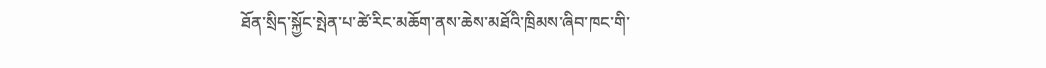ཐོན་སྲིད་སྐྱོང་སྤེན་པ་ཚེ་རིང་མཆོག་ནས་ཆེས་མཐོའི་ཁྲིམས་ཞིབ་ཁང་གི་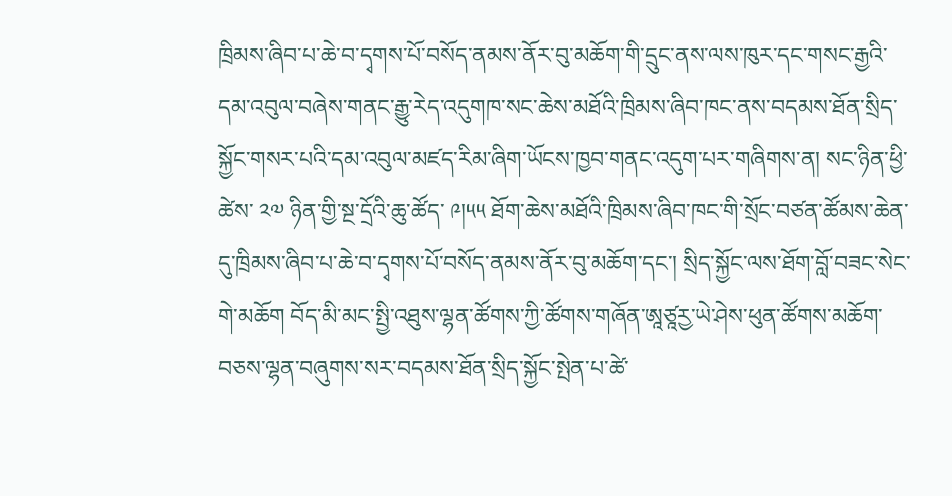ཁྲིམས་ཞིབ་པ་ཆེ་བ་དྭགས་པོ་བསོད་ནམས་ནོར་བུ་མཆོག་གི་དྲུང་ནས་ལས་ཁུར་དང་གསང་རྒྱའི་དམ་འབུལ་བཞེས་གནང་རྒྱུ་རེད་འདུགཁ་སང་ཆེས་མཐོའི་ཁྲིམས་ཞིབ་ཁང་ནས་བདམས་ཐོན་སྲིད་སྐྱོང་གསར་པའི་དམ་འབུལ་མཛད་རིམ་ཞིག་ཡོངས་ཁྱབ་གནང་འདུག་པར་གཞིགས་ན། སང་ཉིན་ཕྱི་ཚེས་ ༢༧ ཉིན་གྱི་སྔ་དྲོའི་ཆུ་ཚོད་ ༩།༥༥ ཐོག་ཆེས་མཐོའི་ཁྲིམས་ཞིབ་ཁང་གི་སྲོང་བཙན་ཚོམས་ཆེན་དུ་ཁྲིམས་ཞིབ་པ་ཆེ་བ་དྭགས་པོ་བསོད་ནམས་ནོར་བུ་མཆོག་དང་། སྲིད་སྐྱོང་ལས་ཐོག་བློ་བཟང་སེང་གེ་མཆོག བོད་མི་མང་སྤྱི་འཐུས་ལྷན་ཚོགས་ཀྱི་ཚོགས་གཞོན་ཨཱཙཱརྱ་ཡེ་ཤེས་ཕུན་ཚོགས་མཆོག་བཅས་ལྷན་བཞུགས་སར་བདམས་ཐོན་སྲིད་སྐྱོང་སྤེན་པ་ཚེ་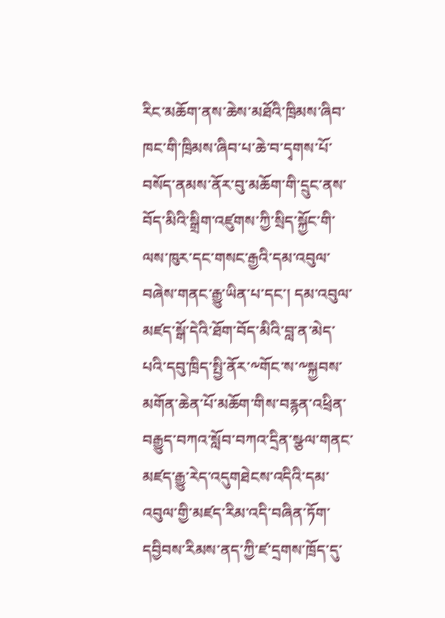རིང་མཆོག་ནས་ཆེས་མཐོའི་ཁྲིམས་ཞིབ་ཁང་གི་ཁྲིམས་ཞིབ་པ་ཆེ་བ་དྭགས་པོ་བསོད་ནམས་ནོར་བུ་མཆོག་གི་དྲུང་ནས་བོད་མིའི་སྒྲིག་འཛུགས་ཀྱི་སྲིད་སྐྱོང་གི་ལས་ཁུར་དང་གསང་རྒྱའི་དམ་འབུལ་བཞེས་གནང་རྒྱུ་ཡིན་པ་དང་། དམ་འབུལ་མཛད་སྒོ་དེའི་ཐོག་བོད་མིའི་བླ་ན་མེད་པའི་དབུ་ཁྲིད་སྤྱི་ནོར་༸གོང་ས་༸སྐྱབས་མགོན་ཆེན་པོ་མཆོག་གིས་བརྙན་འཕྲིན་བརྒྱུད་བཀའ་སློབ་བཀའ་དྲིན་སྩལ་གནང་མཛད་རྒྱུ་རེད་འདུགཐེངས་འདིའི་དམ་འབུལ་གྱི་མཛད་རིམ་འདི་བཞིན་ཏོག་དབྱིབས་རིམས་ནད་ཀྱི་ཛ་དྲགས་ཁྲོད་དུ་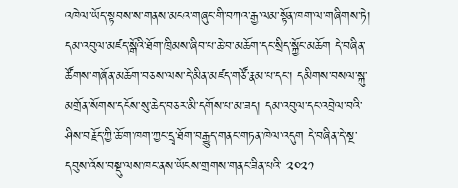འཁེལ་ཡོད་སྟབས་ས་གནས་མངའ་གཞུང་གི་བཀའ་རྒྱ་ལམ་སྟོན་ཁག་ལ་གཞིགས་ཏེ། དམ་འབུལ་མཛད་སྒོའི་ཐོག་ཁྲིམས་ཞིབ་པ་ཆེ་བ་མཆོག་དང་སྲིད་སྐྱོང་མཆོག དེ་བཞིན་ཚོགས་གཞོན་མཆོག་བཅས་ལས་དེ་མིན་མཛད་གཙོ་རྣམ་པ་དང་། དམིགས་བསལ་སྐུ་མགྲོན་སོགས་དངོས་སུ་ཆེད་བཅར་མི་དགོས་པ་མ་ཟད། དམ་འབུལ་དང་འབྲེལ་བའི་ཤིས་བརྗོད་ཀྱི་ཆོ་ག་ཁག་ཀྱང་དྲྭ་ཐོག་བརྒྱུད་གནང་གཏན་ཁེལ་འདུག དེ་བཞིན་དེ་སྔ་དབུས་འོས་བསྡུ་ལས་ཁང་ནས་ཡོངས་གྲགས་གནང་ཟིན་པའི་ ༢༠༢༡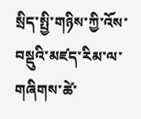སྲིད་སྤྱི་གཉིས་ཀྱི་འོས་བསྡུའི་མཛད་རིམ་ལ་གཞིགས་ཚེ་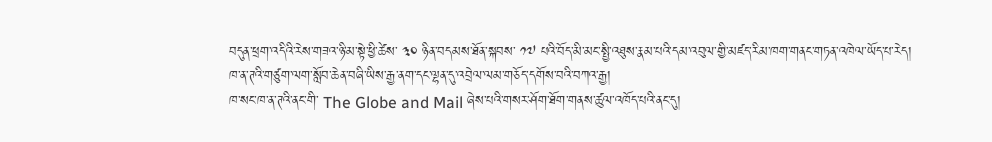བདུན་ཕྲག་འདིའི་རེས་གཟའ་ཉི་མ་སྟེ་ཕྱི་ཚེས་ ༣༠ ཉིན་བདམས་ཐོན་སྐབས་ ༡༧ པའི་བོད་མི་མང་སྤྱི་འཐུས་རྣམ་པའི་དམ་འབུལ་གྱི་མཛད་རིམ་ཁག་གནང་གཏན་འཁེལ་ཡོད་པ་རེད།
ཁ་ན་ཊའི་གཙུག་ལག་སློབ་ཆེན་བཞི་ཡིས་རྒྱ་ནག་དང་ལྷན་དུ་འབྲེལ་ལམ་གཅོད་དགོས་བའི་བཀའ་རྒྱ།
ཁ་སང་ཁ་ན་ཊའི་ནང་གི་ The Globe and Mail ཞེས་པའི་གསར་ཤོག་ཐོག་གནས་ཚུལ་འཁོད་པའི་ནང་དུ།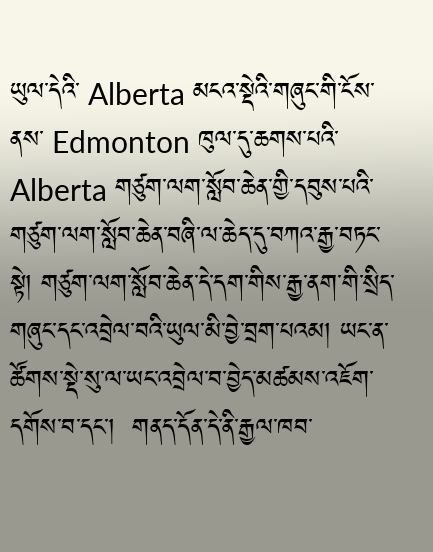ཡུལ་དེའི་ Alberta མངའ་སྡེའི་གཞུང་གི་ངོས་ནས་ Edmonton ཁུལ་དུ་ཆགས་པའི་ Alberta གཙུག་ལག་སློབ་ཆེན་གྱི་དབུས་པའི་གཙུག་ལག་སློབ་ཆེན་བཞི་ལ་ཆེད་དུ་བཀའ་རྒྱ་བཏང་སྟེ། གཙུག་ལག་སློབ་ཆེན་དེ་དག་གིས་རྒྱ་ནག་གི་སྲིད་གཞུང་དང་འབྲེལ་བའི་ཡུལ་མི་བྱེ་བྲག་པའམ། ཡང་ན་ཚོགས་སྡེ་སུ་ལ་ཡང་འབྲེལ་བ་བྱེད་མཚམས་འཇོག་དགོས་བ་དང་།  གནད་དོན་དེ་ནི་རྒྱལ་ཁབ་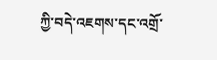ཀྱི་བདེ་འཇགས་དང་འགྲོ་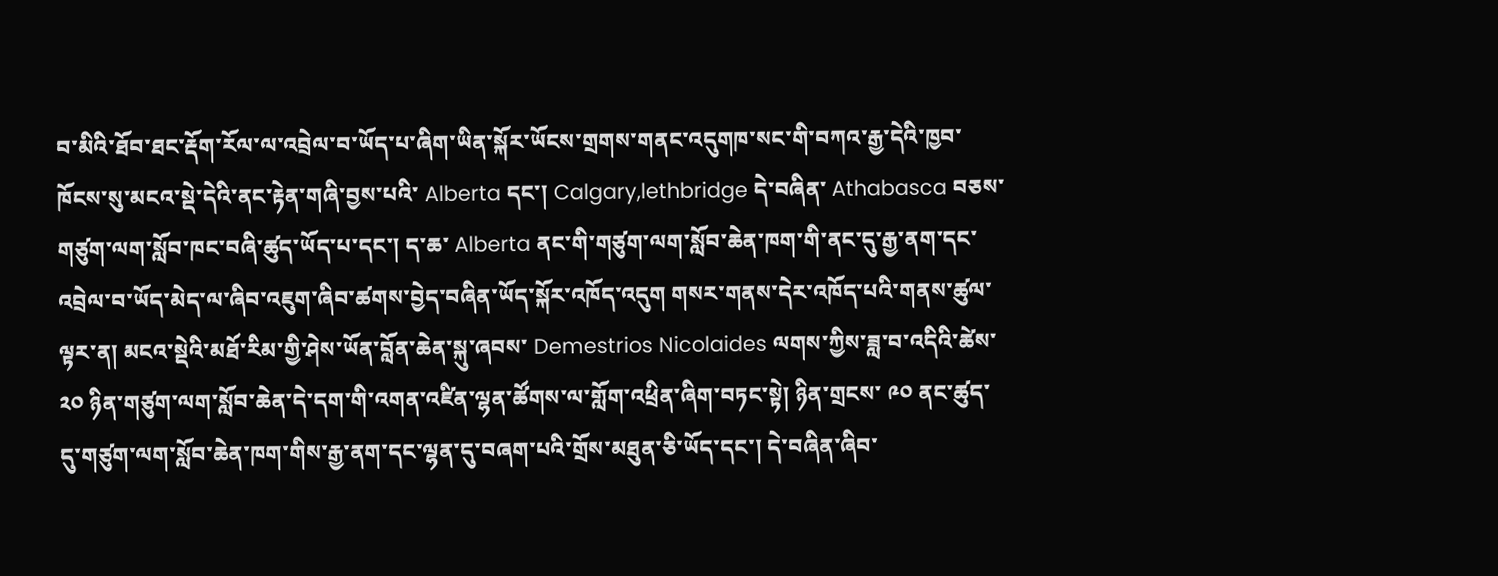བ་མིའི་ཐོབ་ཐང་རྡོག་རོལ་ལ་འབྲེལ་བ་ཡོད་པ་ཞིག་ཡིན་སྐོར་ཡོངས་གྲགས་གནང་འདུགཁ་སང་གི་བཀའ་རྒྱ་དེའི་ཁྱབ་ཁོངས་སུ་མངའ་སྡེ་དེའི་ནང་རྟེན་གཞི་བྱས་པའི་ Alberta དང་། Calgary,lethbridge དེ་བཞིན་ Athabasca བཅས་གཙུག་ལག་སློབ་ཁང་བཞི་ཚུད་ཡོད་པ་དང་། ད་ཆ་ Alberta ནང་གི་གཙུག་ལག་སློབ་ཆེན་ཁག་གི་ནང་དུ་རྒྱ་ནག་དང་འབྲེལ་བ་ཡོད་མེད་ལ་ཞིབ་འཇུག་ཞིབ་ཚགས་བྱེད་བཞིན་ཡོད་སྐོར་འཁོད་འདུག གསར་གནས་དེར་འཁོད་པའི་གནས་ཚུལ་ལྟར་ན། མངའ་སྡེའི་མཐོ་རིམ་གྱི་ཤེས་ཡོན་བློན་ཆེན་སྐུ་ཞབས་ Demestrios Nicolaides ལགས་ཀྱིས་ཟླ་བ་འདིའི་ཚེས་ ༢༠ ཉིན་གཙུག་ལག་སློབ་ཆེན་དེ་དག་གི་འགན་འཛིན་ལྷན་ཚོགས་ལ་གློག་འཕྲིན་ཞིག་བཏང་སྟེ། ཉིན་གྲངས་ ༩༠ ནང་ཚུད་དུ་གཙུག་ལག་སློབ་ཆེན་ཁག་གིས་རྒྱ་ནག་དང་ལྷན་དུ་བཞག་པའི་གྲོས་མཐུན་ཅི་ཡོད་དང་། དེ་བཞིན་ཞིབ་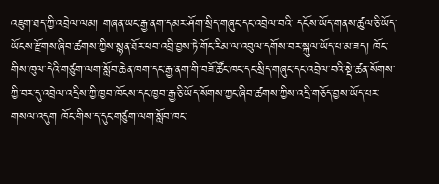འཇུག་ཐད་ཀྱི་འབྲེལ་ལམ། གཞན་ཡང་རྒྱ་ནག་དམར་ཤོག་སྲིད་གཞུང་དང་འབྲེལ་བའི་ དངོས་ཡོད་གནས་ཚུལ་ཅི་ཡོད་ཡོངས་རྫོགས་ཞིབ་ཚགས་ཀྱིས་སྙན་ཐོར་ཕབ་འབྲི་བྱས་ཏེ་གོང་རིམ་ལ་འབུལ་དགོས་བར་སྐུལ་ཡོད་པ་མ་ཟད། ཁོང་གིས་ཁུལ་དེའི་གཙུག་ལག་སློབ་ཆེན་ཁག་དང་རྒྱ་ནག་གི་བཟོ་ཚོང་ཁང་དང་སྲིད་གཞུང་དང་འབྲེལ་བའི་སྡེ་ཚན་སོགས་ཀྱི་བར་དུ་འབྲེལ་འདྲིས་ཀྱི་ཁྱབ་ཁོངས་དང་ཁྱབ་རྒྱ་ཅི་ཡོད་སོགས་ཀྱང་ཞིབ་ཚགས་ཀྱིས་འདྲི་གཅོད་བྱས་ཡོད་པར་གསལ་འདུག ཁོང་གིས་ད་དུང་གཙུག་ལག་སློབ་ཁང་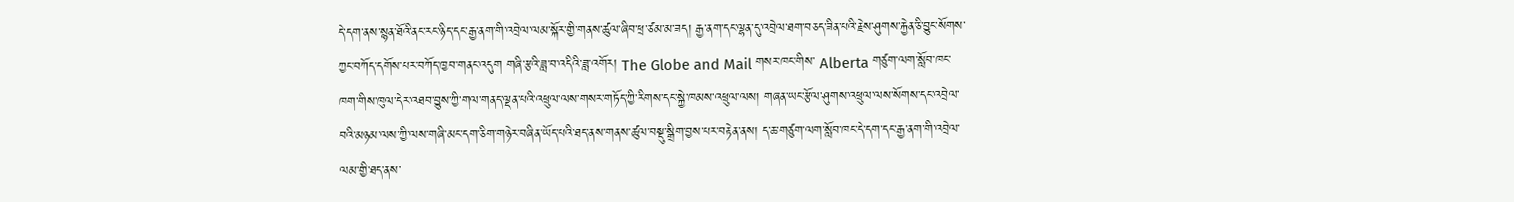དེ་དག་ནས་སྙན་ཐོའི་ནང་རང་ཉིད་དང་རྒྱ་ནག་གི་འབྲེལ་ལམ་སྐོར་གྱི་གནས་ཚུལ་ཞིབ་ཕྲ་ཙམ་མ་ཟད། རྒྱ་ནག་དང་ལྷན་དུ་འབྲེལ་ཐག་བཅད་ཟིན་པའི་རྗེས་ཤུགས་རྐྱེན་ཅི་བྱུང་སོགས་ཀྱང་བཀོད་དགོས་པར་བཀོད་ཁྱབ་གནང་འདུག གཞི་རྩའི་ཟླ་བ་འདིའི་ཟླ་འགོར། The Globe and Mail གསར་ཁང་གིས་ Alberta གཙུག་ལག་སློབ་ཁང་ཁག་གིས་ཁུལ་དེར་འཐབ་བྱུས་ཀྱི་གལ་གནད་ལྡན་པའི་འཕྲུལ་ལས་གསར་གཏོད་ཀྱི་རིགས་དང་སྐྱེ་ཁམས་འཕྲུལ་ལས། གཞན་ཡང་རྩོལ་ཤུགས་འཕྲུལ་ལས་སོགས་དང་འབྲེལ་བའི་མཉམ་ལས་ཀྱི་ལས་གཞི་མང་དག་ཅིག་གཉེར་བཞིན་ཡོད་པའི་ཐད་ནས་གནས་ཚུལ་བསྡུ་སྒྲིག་བྱས་པར་བརྟེན་ནས། ད་ཆ་གཙུག་ལག་སློབ་ཁང་དེ་དག་དང་རྒྱ་ནག་གི་འབྲེལ་ལམ་གྱི་ཐད་ནས་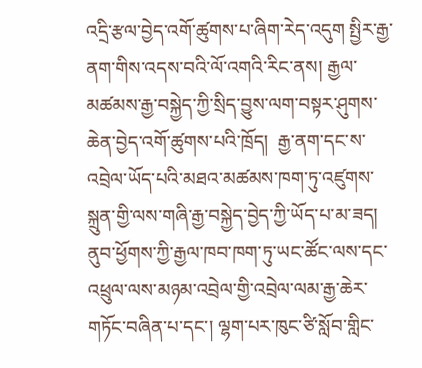འདྲི་རྩལ་བྱེད་འགོ་ཚུགས་པ་ཞིག་རེད་འདུག སྤྱིར་རྒྱ་ནག་གིས་འདས་བའི་ལོ་འགའི་རིང་ནས། རྒྱལ་མཚམས་རྒྱ་བསྐྱེད་ཀྱི་སྲིད་བྱུས་ལག་བསྟར་ཤུགས་ཆེན་བྱེད་འགོ་ཚུགས་པའི་ཁྲོད།  རྒྱ་ནག་དང་ས་འབྲེལ་ཡོད་པའི་མཐའ་མཚམས་ཁག་ཏུ་འཛུགས་སྐྲུན་གྱི་ལས་གཞི་རྒྱ་བསྐྱེད་བྱེད་ཀྱི་ཡོད་པ་མ་ཟད། ནུབ་ཕྱོགས་ཀྱི་རྒྱལ་ཁབ་ཁག་ཏུ་ཡང་ཚོང་ལས་དང་འཕྲུལ་ལས་མཉམ་འབྲེལ་གྱི་འབྲེལ་ལམ་རྒྱ་ཆེར་གཏོང་བཞིན་པ་དང་། ལྷག་པར་ཁུང་ཙི་སློབ་གླིང་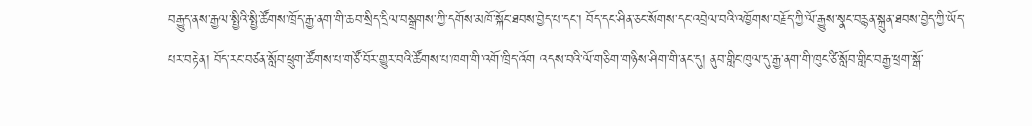བརྒྱུད་ནས་རྒྱལ་སྤྱིའི་སྤྱི་ཚོགས་ཁྲོད་རྒྱ་ནག་གི་ཆབ་སྲིད་དྲིལ་བསྒྲགས་ཀྱི་དགོས་མཁོ་སྐོང་ཐབས་བྱེད་པ་དང་། བོད་དང་ཤིན་ཅང་སོགས་དང་འབྲེལ་བའི་འཁྱོགས་བརྗོད་ཀྱི་ལོ་རྒྱུས་སྣང་བརྙན་སྐྲུན་ཐབས་བྱེད་ཀྱི་ཡོད་པར་བརྟེན། བོད་རང་བཙན་སློབ་ཕྲུག་ཚོགས་པ་གཙོ་བོར་གྱུར་བའི་ཚོགས་པ་ཁག་གི་འགོ་ཁྲིད་འོག འདས་བའི་ལོ་གཅིག་གཉིས་ཤིག་གི་ནང་དུ། ནུབ་གླིང་ཁུལ་དུ་རྒྱ་ནག་གི་ཁུང་ཙི་སློབ་གླིང་བརྒྱ་ཕྲག་སྒོ་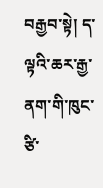བརྒྱབ་སྟེ། ད་ལྟའི་ཆར་རྒྱ་ནག་གི་ཁུང་ཙི་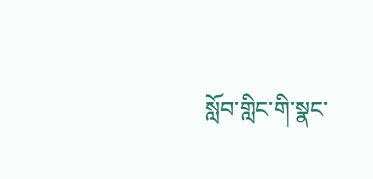སློབ་གླིང་གི་སྣང་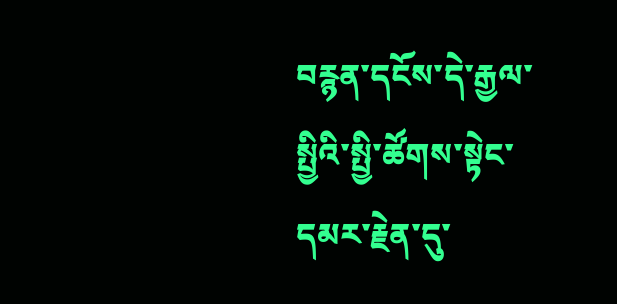བརྙན་དངོས་དེ་རྒྱལ་སྤྱིའི་སྤྱི་ཚོགས་སྟེང་དམར་རྗེན་དུ་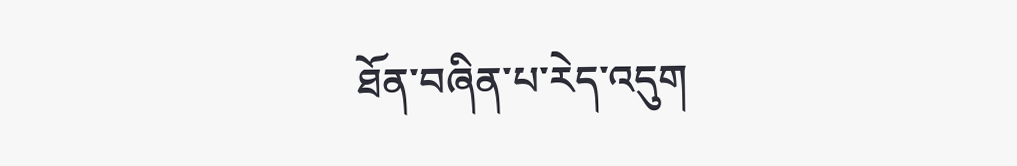ཐོན་བཞིན་པ་རེད་འདུག